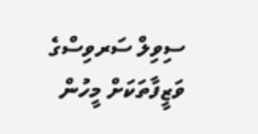ސިވިލް ސަރވިސްގެ ވަޒީފާތަކަށް މީހުން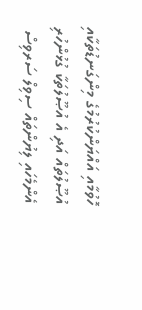ހޮވުމާއި އައްޔަންކުރުމުގެ މިންގަނޑުތަކާއި އުޞޫލުތައް އަދި އެ އުޞޫލުތަކާ ގުޅުންހުރި އެންމެހައި ލިޔުންތައް ސިވިލް ސަރވިސް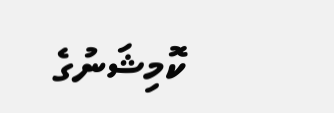ކޮމިޝަނުގެ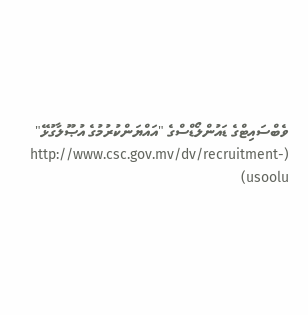ވެބްސައިޓްގެ ޑައުންލޯޑްސްގެ "އައްޔަންކުރުމުގެ އުޞޫލާގުޅޭ" (http://www.csc.gov.mv/dv/recruitment-usoolu)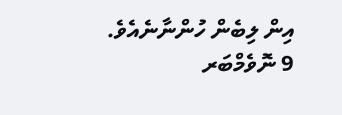އިން ލިބެން ހުންނާނެއެވެ.
9 ނޮވެމްބަރ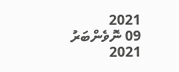2021
09 ނޮވެންބަރު 2021